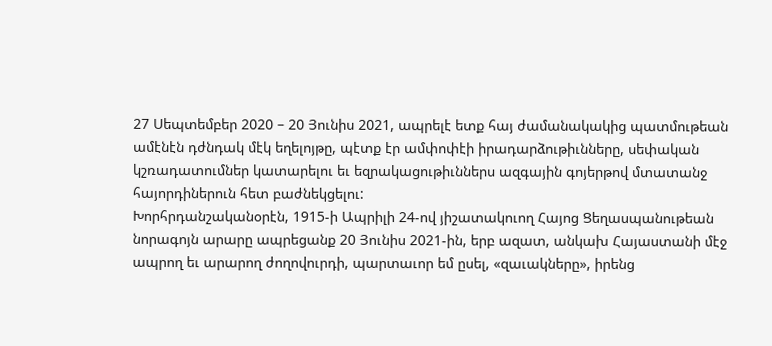27 Սեպտեմբեր 2020 – 20 Յունիս 2021, ապրելէ ետք հայ ժամանակակից պատմութեան ամէնէն դժնդակ մէկ եղելոյթը, պէտք էր ամփոփէի իրադարձութիւնները, սեփական կշռադատումներ կատարելու եւ եզրակացութիւններս ազգային գոյերթով մտատանջ հայորդիներուն հետ բաժնեկցելու:
Խորհրդանշականօրէն, 1915-ի Ապրիլի 24-ով յիշատակուող Հայոց Ցեղասպանութեան նորագոյն արարը ապրեցանք 20 Յունիս 2021-ին, երբ ազատ, անկախ Հայաստանի մէջ ապրող եւ արարող ժողովուրդի, պարտաւոր եմ ըսել, «զաւակները», իրենց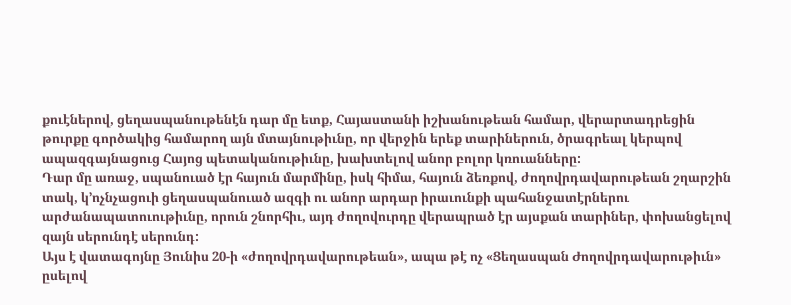քուէներով, ցեղասպանութենէն դար մը ետք, Հայաստանի իշխանութեան համար, վերարտադրեցին թուրքը գործակից համարող այն մտայնութիւնը, որ վերջին երեք տարիներուն, ծրագրեալ կերպով ապազգայնացուց Հայոց պետականութիւնը, խախտելով անոր բոլոր կռուանները:
Դար մը առաջ, սպանուած էր հայուն մարմինը, իսկ հիմա, հայուն ձեռքով, ժողովրդավարութեան շղարշին տակ, կ’ոչնչացուի ցեղասպանուած ազգի ու անոր արդար իրաւունքի պահանջատէրներու արժանապատուութիւնը, որուն շնորհիւ, այդ ժողովուրդը վերապրած էր այսքան տարիներ, փոխանցելով զայն սերունդէ սերունդ:
Այս է վատագոյնը Յունիս 20-ի «ժողովրդավարութեան», ապա թէ ոչ «Ցեղասպան Ժողովրդավարութիւն» ըսելով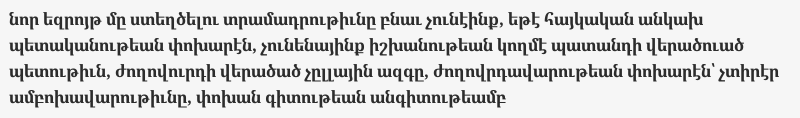նոր եզրոյթ մը ստեղծելու տրամադրութիւնը բնաւ չունէինք, եթէ հայկական անկախ պետականութեան փոխարէն, չունենայինք իշխանութեան կողմէ պատանդի վերածուած պետութիւն, ժողովուրդի վերածած չըլլային ազգը, ժողովրդավարութեան փոխարէն՝ չտիրէր ամբոխավարութիւնը, փոխան գիտութեան անգիտութեամբ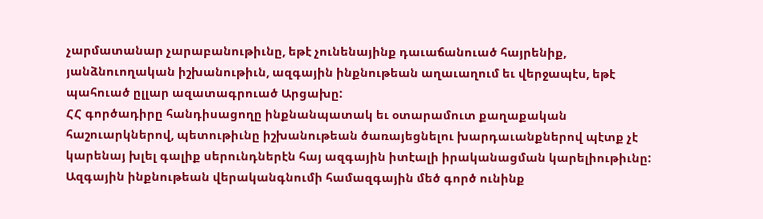չարմատանար չարաբանութիւնը, եթէ չունենայինք դաւաճանուած հայրենիք, յանձնուողական իշխանութիւն, ազգային ինքնութեան աղաւաղում եւ վերջապէս, եթէ պահուած ըլլար ազատագրուած Արցախը:
ՀՀ գործադիրը հանդիսացողը ինքնանպատակ եւ օտարամուտ քաղաքական հաշուարկներով, պետութիւնը իշխանութեան ծառայեցնելու խարդաւանքներով պէտք չէ կարենայ խլել գալիք սերունդներէն հայ ազգային իտէալի իրականացման կարելիութիւնը:
Ազգային ինքնութեան վերականգնումի համազգային մեծ գործ ունինք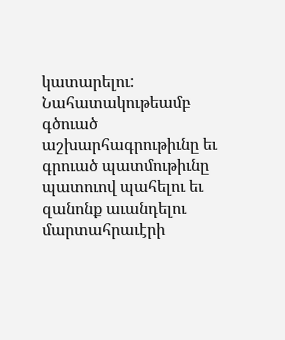կատարելու:
Նահատակութեամբ գծուած աշխարհագրութիւնը եւ գրուած պատմութիւնը պատուով պահելու եւ զանոնք աւանդելու մարտահրաւէրի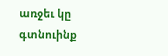առջեւ կը գտնուինք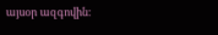այսօր ազգովին: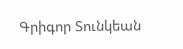Գրիգոր Տունկեան